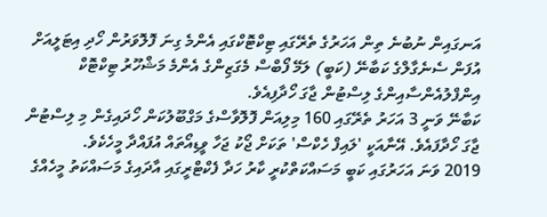އަނގައިން ނުބުނެ ތިން އަހަރުގެ ތެރޭގައި ޓިކްޓޮކްގައި އެންމެ ގިނަ ފޮލޮވަރުން ހޯދި އިޓަލީއަށް އުފަން ސެނެގާލްގެ ކަބާނޭ (ކަބީ) ލަމޭ ފޯބްސް މެގަޒިންގެ އެންމެ މަޝްހޫރު ޓިކްޓޮކް އިންފްލުއެންސާއިންގެ ލިސްޓުން ޖާގަ ހޯދާފިއެވެ.
ކަބާނޭ ވަނީ 3 އަހަރު ތެރޭގައި 160 މިލިއަން ފޮލޮވާސްގެ މަގްބޫލުކަން ހޯދައިގެން މި ލިސްޓުން ޖާގަ ހޯދާފައެވެ. އޭނާއަކީ 'ލައިފް ހެކްސް' ތަކަށް ޖޯކު ޖަހާ ވީޑިއޯތައް އުފައްދާ މީހެކެވެ.
2019 ވަނަ އަހަރުގައި ކަބީ މަސައްކަތްކުރީ ކާރު ހަދާ ފެކްޓްރީގައި އާދައިގެ މަސައްކަތު މީހެއްގެ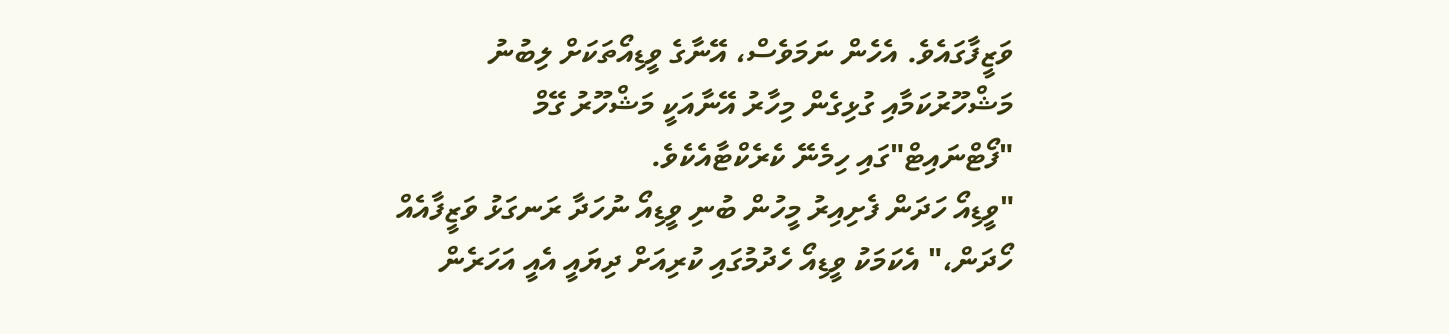ވަޒީފާގައެވެ. އެހެން ނަމަވެސް، އޭނާގެ ވީޑިއޯތަކަށް ލިބުނު މަޝްހޫރުކަމާއި ގުޅިގެން މިހާރު އޭނާއަކީ މަޝްހޫރު ގޭމް "ފޯޓްނައިޓް"ގައި ހިމެނޭ ކެރެކްޓާއެކެވެ.
"ވީޑިއޯ ހަދަން ފެށިއިރު މީހުން ބުނި ވީޑިއޯ ނުހަދާ ރަނގަޅު ވަޒީފާއެއް ހޯދަން،" އެކަމަކު ވީޑިއޯ ހެދުމުގައި ކުރިއަށް ދިޔައީ އެއީ އަހަރެން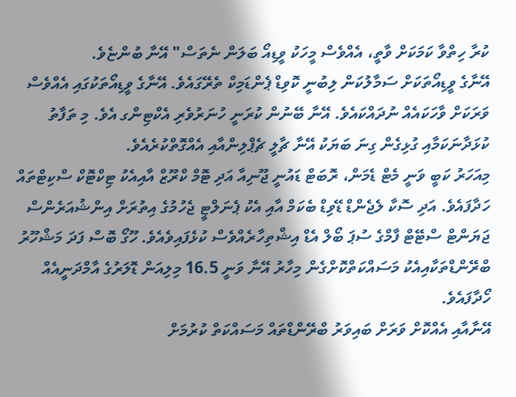ކުރާ ހިތްވާ ކަމަކަށް ވާތީ، އެއްވެސް މީހަކު ވީޑިއޯ ބަލަން ނެތަސް" އޭނާ ބުންޏެވެ.
އޭނާގެ ވީޑިއޯތަކަށް ސަމާލުކަން ލިބުނީ ކޮވިޑް ޕެންޑަމިކް ތެރޭގައެވެ. އޭނާގެ ވީޑިއޯތަކުގައި އެއްވެސް ވަރަކަށް ވާހަކައެއް ނުދައްކައެވެ. އޭނާ ބޭނުން ކުރަނީ ހުނަރުވެރި އެކްޓިންގ އެވެ. މި ތަފާތު ކުޅަދާނަކަމާއި ގުޅިގެން ގިނަ ބަޔަކު އޭނާ ޗާލީ ޗެޕްލިންއާއި އެއްގޮތްކުރެއެވެ.
މިއަހަރު ކަބީ ވަނީ މެޓް ޑެމަން، ރޮބަޓް ޑައުނީ ޖޫނިއާ އަދި ޓޮމް ކްރޫޒް އާއިއެކު ޓިކްޓޮކް ސްކިޓްތައް ހަދާފައެވެ. އަދި ސޮކާ ލެޖެންޑް ޑޭވިޑް ބެކަމް އާއި އެކު ޕެނަލްޓީ ޖެހުމުގެ އިތުރަށް އިންޝުއަރެންސް ޖަޔަންޓް ސްޓޭޓް ފާމްގެ ސުޕަ ބޯލް އެޑް އިޝްތިހާރެއްވެސް ކުޅެފައިވެއެވެ. ހޫގޯ ބޮސް ފަދަ މަޝްހޫރު ބްރޭންޑްތަކާއިއެކު މަސައްކަތްކޮށްގެން މިހާރު އޭނާ ވަނީ 16.5 މިލިއަން ޑޮލަރުގެ އާމްދަނީއެއް ހޯދާފައެވެ.
އޭނާއާއި އެއްކޮށް ވަރަށް ބައިވަރު ބްރޭންޑްތައް މަސައްކަތް ކުރުމަށް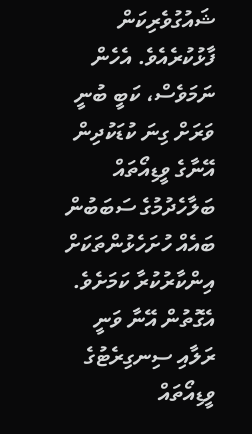ޝައުގުވެރިކަން ފާޅުކުރެއެވެ. އެހެން ނަމަވެސް، ކަބީ ބުނީ ވަރަށް ގިނަ ކުޑަކުދިން އޭނާގެ ވީޑިއޯތައް ބަލާހެދުމުގެ ސަބަބުން ބައެއް ހުށަހެޅުންތަކަށް އިންކާރުކުރާ ކަމަށެވެ. އެގޮތުން އޭނާ ވަނީ ރަލާއި ސިނގިރެޓުގެ ވީޑިއޯތައް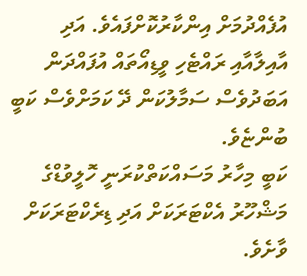އުފެއްދުމަށް އިންކާރުކޮށްފައެވެ. އަދި އާއިލާއާއި ރައްޓެހި ވީޑިއޯތައް އުފައްދަން އަބަދުވެސް ސަމާލުކަން ދޭ ކަމަށްވެސް ކަބީ ބުންޏެވެ.
ކަބީ މިހާރު މަސައްކަތްކުރަނީ ހޮލީވުޑްގެ މަޝްހޫރު އެކްޓަރަކަށް އަދި ޑިރެކްޓަރަކަށް ވާށެވެ.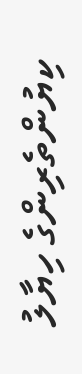ކިޔުންތެރިންގެ ހިޔާލު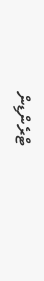ޓްރެންޑިން